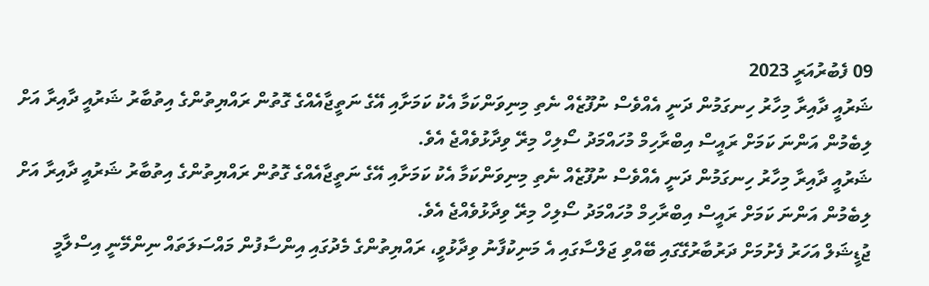09 ފެބުރުއަރީ 2023
ޝަރުއީ ދާއިރާ މިހާރު ހިނގަމުން ދަނީ އެއްވެސް ނުފޫޒެއް ނެތި މިނިވަންކަމާ އެކު ކަމަށާއި އޭގެ ނަތީޖާއެއްގެ ގޮތުން ރައްޔިތުންގެ އިތުބާރު ޝަރުއީ ދާއިރާ އަށް ލިބެމުން އަންނަ ކަމަށް ރައީސް އިބްރާހިމް މުހައްމަދު ސޯލިހް މިރޭ ވިދާޅުވެއްޖެ އެވެ.
ޝަރުއީ ދާއިރާ މިހާރު ހިނގަމުން ދަނީ އެއްވެސް ނުފޫޒެއް ނެތި މިނިވަންކަމާ އެކު ކަމަށާއި އޭގެ ނަތީޖާއެއްގެ ގޮތުން ރައްޔިތުންގެ އިތުބާރު ޝަރުއީ ދާއިރާ އަށް ލިބެމުން އަންނަ ކަމަށް ރައީސް އިބްރާހިމް މުހައްމަދު ސޯލިހް މިރޭ ވިދާޅުވެއްޖެ އެވެ.
ޖުޑީޝަލް އަހަރު ފެށުމަށް ދަރުބާރުގޭގައި ބޭއްވި ޖަލްސާގައި އެ މަނިކުފާނު ވިދާޅުވީ، ރައްޔިތުންގެ މެދުގައި އިންސާފުން މައްސަލަތައް ނިންމޭނީ އިސްލާމީ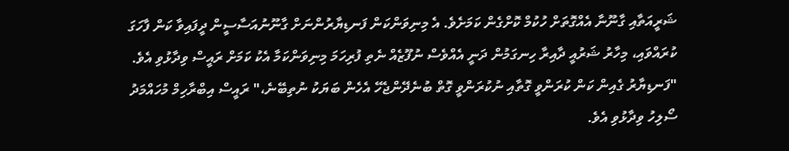ޝަރީއަތާއި ގާނޫނާ އެއްގޮތަށް ހުކުމް ކޮށްގެން ކަމަށެވެ. އެ މިނިވަންކަން ފަނޑިޔާރުންނަށް ގާނޫނުއަސާސީން ދީފައިވާ ކަން ފާހަގަ ކުރައްވައި، މިހާރު ޝަރުއީ ދާއިރާ ހިނގަމުން ދަނީ އެއްވެސް ނުފޫޒެއް ނެތި ފުރިހަމަ މިނިވަންކަމާ އެކު ކަމަށް ރައީސް ވިދާޅުވި އެވެ.
"ފަނޑިޔާރު ގެއިން ކަން ކުރަންވީ ގޮތާއި ނުކުރަންވީ ގޮތް ބުނެދޭންޖެހޭ އެހެން ބަޔަކު ނުތިބޭނެ،" ރައީސް އިބްރާހިމް މުހައްމަދު ސޯލިހު ވިދާޅުވި އެވެ.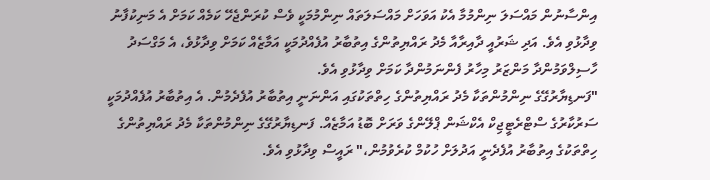އިންސާނުން މައްސަލަ ނިންމުމާ އެކު އަވަހަށް މައްސަލަތައް ނިންމުމަކީ ވެސް ކުރަންޖެހޭ ކަމެއް ކަމަށް އެ މަނިކުފާނު ވިދާޅުވި އެވެ. އަދި ޝަރުއީ ދާއިރާއާ މެދު ރައްޔިތުންގެ އިތުބާރު އުފެއްދުމަކީ އަމާޒެއް ކަމަށް ވިދާޅުވެ، އެ މަގްސަދު ހާސިލްވަމުންދާ މަންޒަރު މިހާރު ފެންނަމުންދާ ކަމަށް ވިދާޅުވި އެވެ.
"ފަނޑިޔާރުގޭގެ ނިންމުންތަކާ މެދު ރައްޔިތުންގެ ހިތްތަކުގައި އަންނަނީ އިތުބާރު އުފެދެމުން. އެ އިތުބާރު އުފެއްދުމަކީ ސަރުކާރުގެ ސްޓްރެޓީޖިކް އެކްޝަން ޕްލޭންގެ ވަރަށް ބޮޑު އަމާޒެއް. ފަނޑިޔާރުގޭގެ ނިންމުންތަކާ މެދު ރައްޔިތުންގެ ހިތްތަކުގެ އިތުބާރު އުފެދެނީ އަދުލަށް ހުކުމް ކުރެވުމުން،" ރައީސް ވިދާޅުވި އެވެ.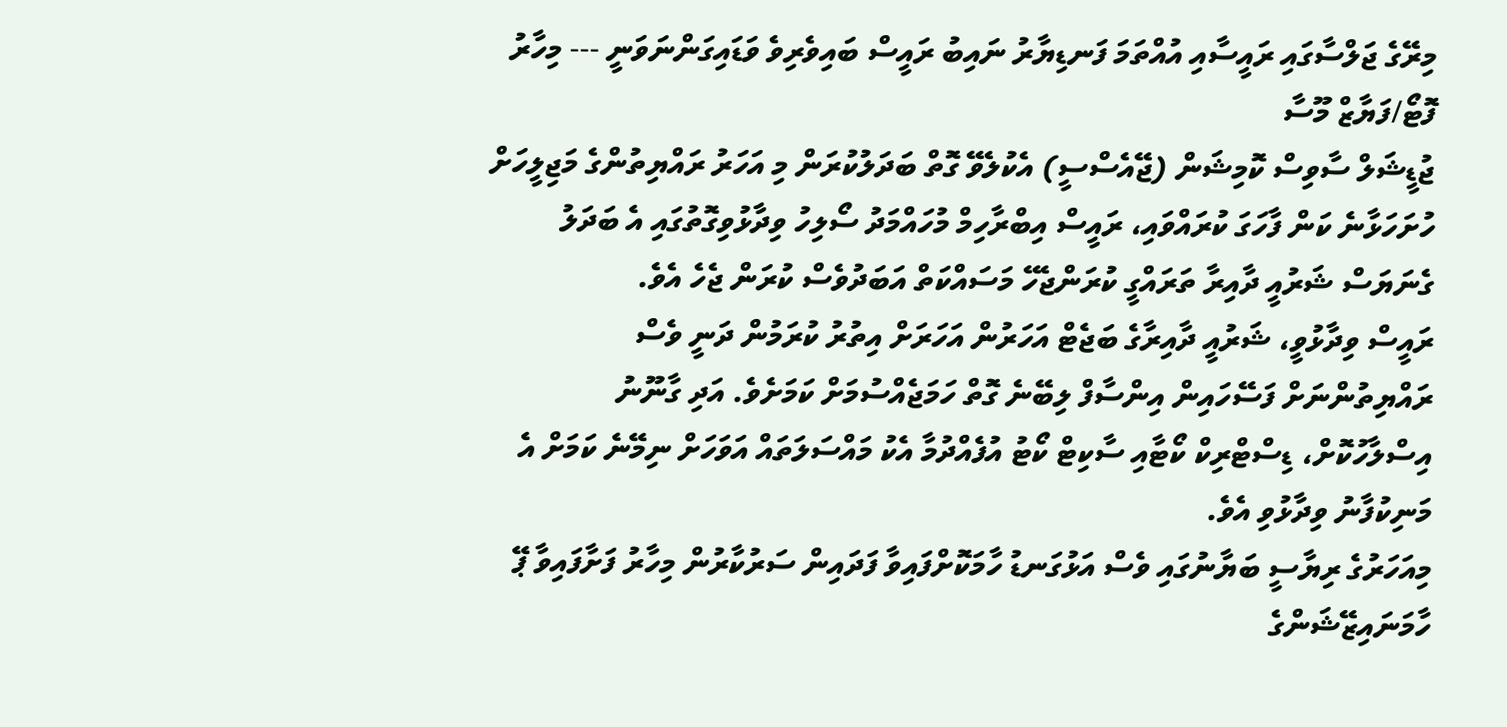މިރޭގެ ޖަލްސާގައި ރައީސާއި އުއްތަމަ ފަނޑިޔާރު ނައިބު ރައީސް ބައިވެރިވެ ވަޑައިގަންނަވަނީ --- މިހާރު ފޮޓޯ/ފަޔާޒް މޫސާ
ޖުޑީޝަލް ސާވިސް ކޮމިޝަން (ޖޭއެސްސީ) އެކުލެވޭ ގޮތް ބަދަލުކުރަން މި އަހަރު ރައްޔިތުންގެ މަޖިލީހަށް ހުށަހަޅާނެ ކަން ފާހަގަ ކުރައްވައި، ރައީސް އިބްރާހިމް މުހައްމަދު ސޯލިހު ވިދާޅުވިގޮތުގައި އެ ބަދަލު ގެނަޔަސް ޝަރުއީ ދާއިރާ ތަރައްގީ ކުރަންޖެހޭ މަސައްކަތް އަބަދުވެސް ކުރަން ޖެހެ އެވެ.
ރައީސް ވިދާޅުވީ، ޝަރުއީ ދާއިރާގެ ބަޖެޓް އަހަރުން އަހަރަށް އިތުރު ކުރަމުން ދަނީ ވެސް ރައްޔިތުންނަށް ފަސޭހައިން އިންސާފް ލިބޭނެ ގޮތް ހަމަޖެއްސުމަށް ކަމަށެވެ. އަދި ގާނޫނު އިސްލާހުކޮށް، ޑިސްޓްރިކް ކޯޓާއި ސާކިޓް ކޯޓު އުފެއްދުމާ އެކު މައްސަލަތައް އަވަހަށް ނިމޭނެ ކަމަށް އެ މަނިކުފާނު ވިދާޅުވި އެވެ.
މިއަހަރުގެ ރިޔާސީ ބަޔާނުގައި ވެސް އަޅުގަނޑު ހާމަކޮށްފައިވާ ފަދައިން ސަރުކާރުން މިހާރު ފަށާފައިވާ ޕޭ ހާމަނައިޒޭޝަންގެ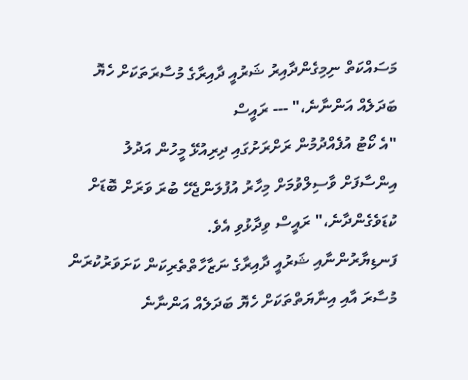މަސައްކަތް ނިމިގެންދާއިރު ޝަރުއީ ދާއިރާގެ މުސާރަތަކަށް ހެޔޮ ބަދަލެއް އަންނާނެ،" --- ރައީސް
"އެ ކޯޓު އުފެއްދުމުން ރަށްރަށުގައި ދިރިއުޅޭ މީހުން އަދުލު އިންސާފަށް ވާސިލްވުމަށް މިހާރު އުފުލަންޖެހޭ ބުރަ ވަރަށް ބޮޑަށް ކުޑަވެގެންދާނެ،" ރައީސް ވިދާޅުވި އެވެ.
ފަނޑިޔާރުންނާއި ޝަރުއީ ދާއިރާގެ ނަޒާހާތްތެރިކަން ކަށަވަރުކުރަން މުސާރަ އާއި އިނާޔަތްތަކަށް ހެޔޮ ބަދަލެއް އަންނާނެ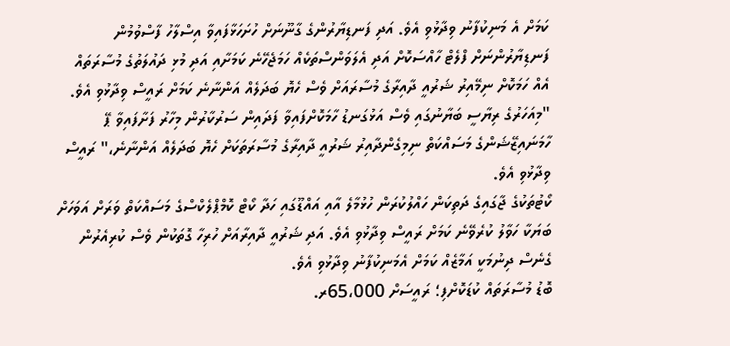ކަމަށް އެ މަނިކުފާނު ވިދާޅުވި އެވެ. އަދި ފަނޑިޔާރުންގެ ގާނޫނަށް ހުށަހަޅާފައިވާ އިސްލާހު ފާސްވުމުން ފަނޑިޔާރުންނަށް ފްލެޓް ހާއްސަކޮށް އަދި އެލަވަންސްތަކެއް ހަމަޖެހޭނެ ކަމަށާއި އަދި މުޅި ދައުލަތުގެ މުސާރަތައް އެއް ހަމަކޮށް ނިމޭއިރު ޝަރުއީ ދާއިރާގެ މުސާރައަށް ވެސް ހެޔޮ ބަދަލެއް އަންނާނެ ކަމަށް ރައީސް ވިދާޅުވި އެވެ.
"މިއަހަރުގެ ރިޔާސީ ބަޔާނުގައި ވެސް އަޅުގަނޑު ހާމަކޮށްފައިވާ ފަދައިން ސަރުކާރުން މިހާރު ފަށާފައިވާ ޕޭ ހާމަނައިޒޭޝަންގެ މަސައްކަތް ނިމިގެންދާއިރު ޝަރުއީ ދާއިރާގެ މުސާރަތަކަށް ހެޔޮ ބަދަލެއް އަންނާނެ،" ރައީސް ވިދާޅުވި އެވެ.
ކޯޓުތަކުގެ ޖާގައިގެ ދަތިކަން ހައްލުކުރަން ހުޅުމާލެ އާއި އައްޑޫގައި ހަދާ ކޯޓް ކޮމްޕްލެކްސްގެ މަސައްކަތް ވަރަށް އަވަހަށް ބަޔަކާ ހަވާލު ކުރެވޭނެ ކަމަށް ރައީސް ވިދާޅުވި އެވެ. އަދި ޝަރުއީ ދާއިރާއަށް ހުރިހާ ގޮތަކުން ވެސް ކުރިއެރުން ގެނެސް ދިނުމަކީ އަމާޒެއް ކަމަށް އެމަނިކުފާނު ވިދާޅުވި އެވެ.
ބޮޑު މުސާރަތައް ކުޑަކޮށްފި؛ ރައީސަށް 65،000ރ.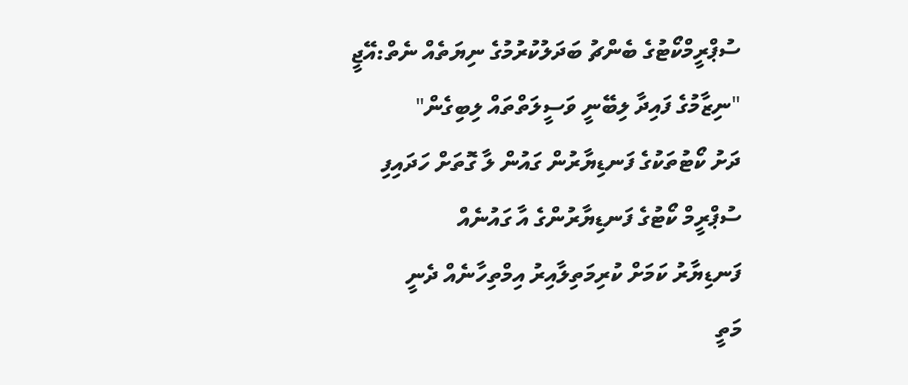ސުޕްރީމްކޯޓުގެ ބެންޗު ބަދަލުކުރުމުގެ ނިޔަތެއް ނެތް:އޭޖީ
"ނިޒާމުގެ ފައިދާ ލިބޭނީ ވަސީލަތްތައް ލިބިގެން"
ދަށު ކޯޓުތަކުގެ ފަނޑިޔާރުން ގައުން ލާ ގޮތަށް ހަދައިފި
ސުޕްރީމް ކޯޓުގެ ފަނޑިޔާރުންގެ އާ ގައުނެއް
ފަނޑިޔާރު ކަމަށް ކުރިމަތިލާއިރު އިމްތިހާނެއް ދެނީ
މަތީ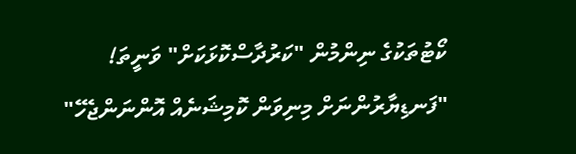ކޯޓުތަކުގެ ނިންމުން "ކަރުދާސްކޮޅަކަށް" ވަނީތަ!
"ފަނޑިޔާރުންނަށް މިނިވަން ކޮމިޝަނެއް އޮންނަންޖެހޭ"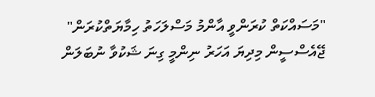"މަސައްކަތް ކުރަންވީ އާންމު މަސްލަހަތު ހިމާޔަތްކުރަން"
ޖޭއެސްސީން މިދިޔަ އަހަރު ނިންމީ ގިނަ ޝަކުވާ ނުބަލަން